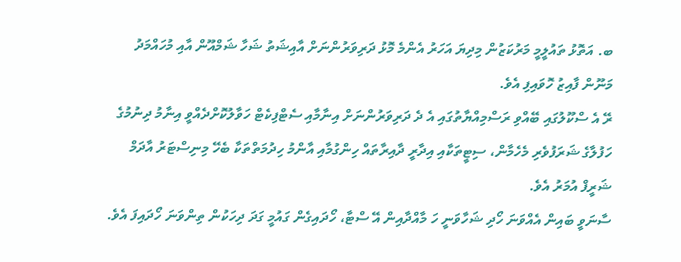ބ. އަތޮޅު ތައުލީމީ މަރުކަޒުން މިދިޔަ އަހަރު އެންމެ މޮޅު ދަރިވަރުންނަށް އާއިޝަތު ޝަހާ ޝަމްއޫން އާއި މުހައްމަދު މަނޫން ފާއިޒު ހޮވައިފި އެވެ.
ރޭ އެ ސްކޫލުގައި ބޭއްވި ރަސްމިއްޔާތުގައި އެ ދެ ދަރިވަރުންނަށް އިނާމާއި ސެޓްފިކެޓް ހަވާލުކޮށްދެއްވީ އިނާމު ދިނުމުގެ ހަފުލާގެ ޝަރަފުވެރި މެހެމާން، ސިޓީތަކާއި އިދާރީ ދާއިރާތައް ހިންގުމާއި އާންމު ހިދުމަތްތަކާ ބެހޭ މިނިސްޓަރު އާދަމް ޝަރީފް އުމަރު އެވެ.
ސާނަވީ ބައިން އެއްވަނަ ހޯދި ޝަހާވަނީ ހަ މާއްދާއިން އޭ ސްޓާ، ހޯދައިގެން ގައުމީ ގަދަ ދިހަކުން ތިންވަނަ ހޯދައިފަ އެވެ.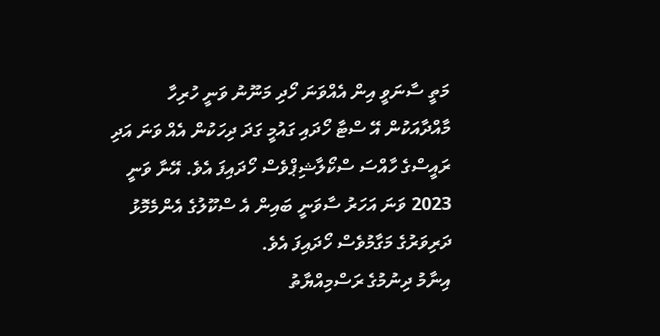މަތީ ސާނަވީ އިން އެއްވަނަ ހޯދި މަނޫނު ވަނީ ހުރިހާ މާއްދާއަކުން އޭ ސްޓާ ހޯދައި ގައުމީ ގަދަ ދިހަކުން އެއް ވަނަ އަދި ރައީސްގެ ހާއްސަ ސްކޯލާޝިޕްވެސް ހޯދައިފަ އެވެ. އޭނާ ވަނީ 2023 ވަނަ އަހަރު ސާވަނީ ބައިން އެ ސްކޫލުގެ އެންމެމޮޅު ދަރިވަރުގެ މަގާމުވެސް ހޯދައިފަ އެވެ.
އިނާމު ދިނުމުގެ ރަސްމިއްޔާތު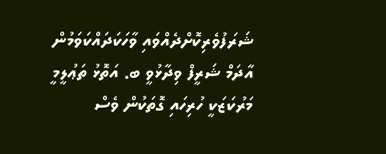ޝަރަފުވެރިކޮށްދެއްވައި ވާހަކަދައްކަވަމުން އާދަމް ޝަރީފް ވިދާޅުވީ ބ. އަތޮޅު ތަޢުލީމީ މަރުކަޒަކީ ހުރިހައި ގޮތަކުން ވެސް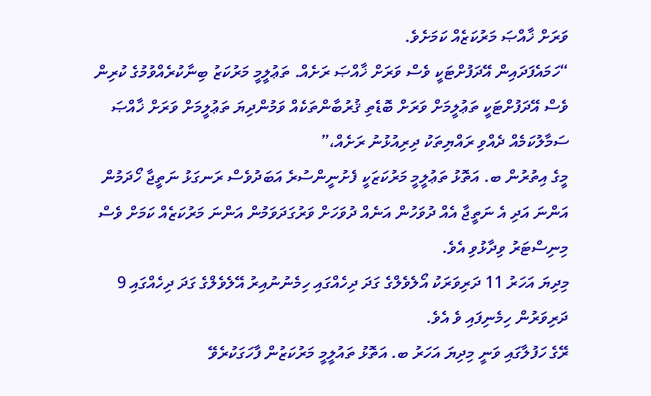ވަރަށް ޚާއްޞަ މަރުކަޒެއް ކަމަށެވެ.
“ހަމައެފަދައިން އޭދަފުށްޓަކީ ވެސް ވަރަށް ޚާއްޞަ ރަށެއް. ތަޢުލީމީ މަރުކަޒު ބިނާކުރެއްވުމުގެ ކުރިން ވެސް އޭދަފުށްޓަކީ ތަޢުލީމަށް ވަރަށް ބޮޑެތި ޤުރުބާންތަކެއް ވަމުންދިޔަ ތަޢުލީމަށް ވަރަށް ޚާއްޞަ ސަމާލުކަމެއް ދެއްވި ރައްޔިތަކު ދިރިއުޅުނު ރަށެއް،”
މީގެ އިތުރުން ބ. އަތޮޅު ތަޢުލީމީ މަރުކަޒަކީ ފެށުނީންސުރެ އަބަދުވެސް ރަނގަޅު ނަތީޖާ ހޯދަމުން އަންނަ އަދި އެ ނަތީޖާ އެއް ދުވަހުން އަނެއް ދުވަހަށް ވަރުގަދަވަމުން އަންނަ މަރުކަޒެއް ކަމަށް ވެސް މިނިސްޓަރު ވިދާޅުވި އެވެ.
މިދިޔަ އަހަރު 11 ދަރިވަރަކު އޯލެވެލްގެ ގަދަ ދިހެއްގައި ހިމެނުނުއިރު އޭލެވެލްގެ ގަދަ ދިހެއްގައި 9 ދަރިވަރުން ހިމެނިފައި ވެ އެވެ.
ރޭގެ ހަފުލާގައި ވަނީ މިދިޔަ އަހަރު ބ. އަތޮޅު ތައުލީމީ މަރުކަޒުން ފާހަގަކުރެވޭ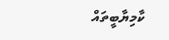ކާމިޔާބީތައް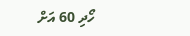ހޯދި 60 އަށް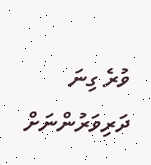ވުރެ ގިނަ ދަރިވަރުންނަށް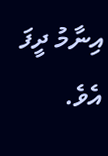އިނާމު ދީފަ އެވެ.